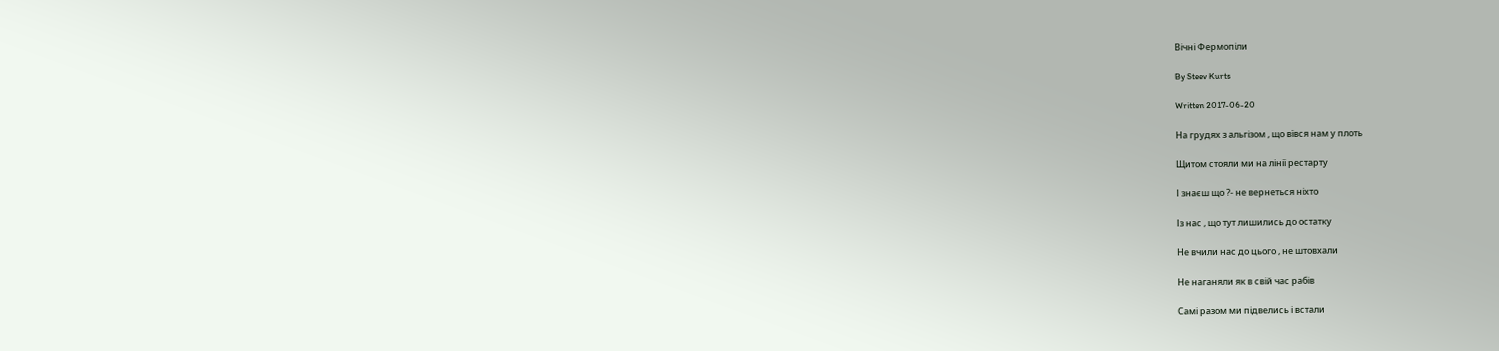Вічні Фермопіли

By Steev Kurts

Written 2017-06-20

На грудях з альгізом , що вївся нам у плоть

Щитом стояли ми на лінії рестарту

І знаєш що ?- не вернеться ніхто

Із нас , що тут лишились до остатку

Не вчили нас до цього , не штовхали

Не наганяли як в свій час рабів

Самі разом ми підвелись і встали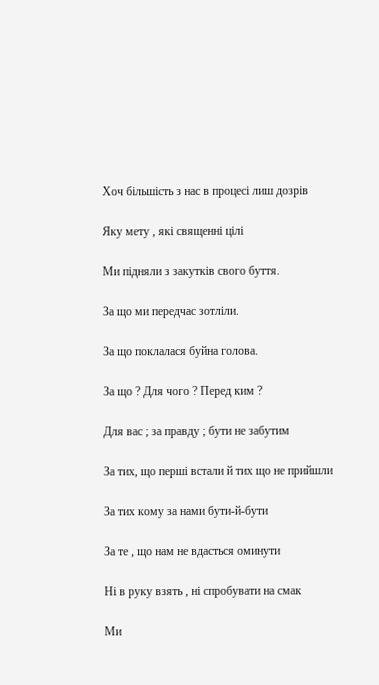Хоч більшість з нас в процесі лиш дозрів

Яку мету , які священні цілі

Ми підняли з закутків свого буття.

За що ми передчас зотліли.

За що поклалася буйна голова.

За що ? Для чого ? Перед ким ?

Для вас ; за правду ; бути не забутим

За тих, що перші встали й тих що не прийшли

За тих кому за нами бути-й-бути

За те , що нам не вдасться оминути

Ні в руку взять , ні спробувати на смак

Ми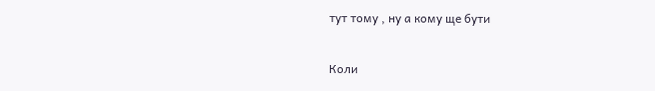тут тому , ну а кому ще бути

Коли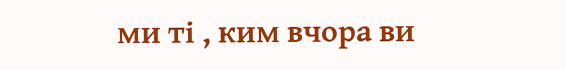ми ті , ким вчора ви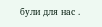були для нас .